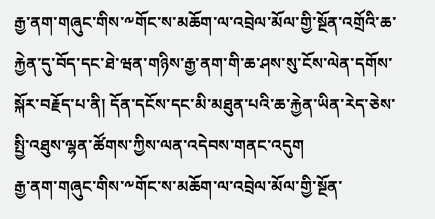རྒྱ་ནག་གཞུང་གིས་༸གོང་ས་མཆོག་ལ་འབྲེལ་མོལ་གྱི་སྔོན་འགྲོའི་ཆ་རྐྱེན་དུ་བོད་དང་ཐེ་ཝན་གཉིས་རྒྱ་ནག་གི་ཆ་ཤས་སུ་ངོས་ལེན་དགོས་སྐོར་བརྗོད་པ་ནི། དོན་དངོས་དང་མི་མཐུན་པའི་ཆ་རྐྱེན་ཡིན་རེད་ཅེས་སྤྱི་འཐུས་ལྷན་ཚོགས་ཀྱིས་ལན་འདེབས་གནང་འདུག
རྒྱ་ནག་གཞུང་གིས་༸གོང་ས་མཆོག་ལ་འབྲེལ་མོལ་གྱི་སྔོན་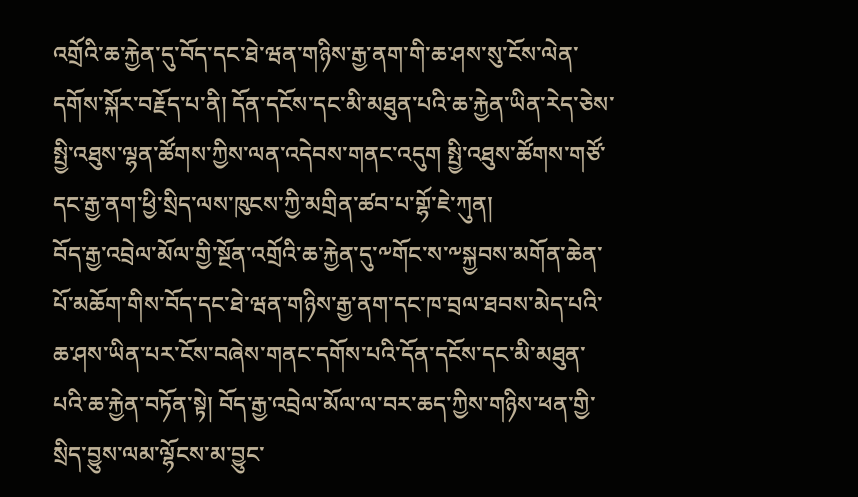འགྲོའི་ཆ་རྐྱེན་དུ་བོད་དང་ཐེ་ཝན་གཉིས་རྒྱ་ནག་གི་ཆ་ཤས་སུ་ངོས་ལེན་དགོས་སྐོར་བརྗོད་པ་ནི། དོན་དངོས་དང་མི་མཐུན་པའི་ཆ་རྐྱེན་ཡིན་རེད་ཅེས་སྤྱི་འཐུས་ལྷན་ཚོགས་ཀྱིས་ལན་འདེབས་གནང་འདུག སྤྱི་འཐུས་ཚོགས་གཙོ་དང་རྒྱ་ནག་ཕྱི་སྲིད་ལས་ཁུངས་ཀྱི་མགྲིན་ཚབ་པ་གྷོ་ཇེ་ཀུན།
བོད་རྒྱ་འབྲེལ་མོལ་གྱི་སྔོན་འགྲོའི་ཆ་རྐྱེན་དུ་༸གོང་ས་༸སྐྱབས་མགོན་ཆེན་པོ་མཆོག་གིས་བོད་དང་ཐེ་ཝན་གཉིས་རྒྱ་ནག་དང་ཁ་བྲལ་ཐབས་མེད་པའི་ཆ་ཤས་ཡིན་པར་ངོས་བཞེས་གནང་དགོས་པའི་དོན་དངོས་དང་མི་མཐུན་པའི་ཆ་རྐྱེན་བཏོན་སྟེ། བོད་རྒྱ་འབྲེལ་མོལ་ལ་བར་ཆད་ཀྱིས་གཉིས་ཕན་གྱི་སྲིད་བྱུས་ལམ་ལྷོངས་མ་བྱུང་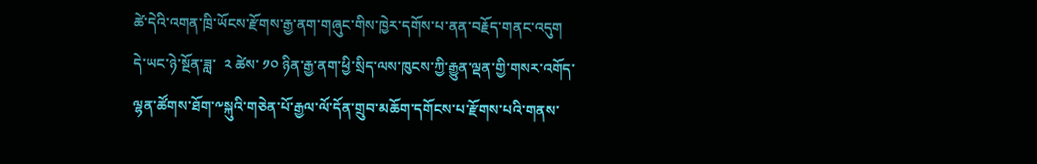ཚེ་དེའི་འགན་ཁྲི་ཡོངས་རྫོགས་རྒྱ་ནག་གཞུང་གིས་ཁྱེར་དགོས་པ་ནན་བརྗོད་གནང་འདུག
དེ་ཡང་ཉེ་སྔོན་ཟླ་  ༢ ཚེས་ ༡༠ ཉིན་རྒྱ་ནག་ཕྱི་སྲིད་ལས་ཁུངས་ཀྱི་རྒྱུན་ལྡན་གྱི་གསར་འགོད་ལྷན་ཚོགས་ཐོག་༸སྐུའི་གཅེན་པོ་རྒྱལ་ལོ་དོན་གྲུབ་མཆོག་དགོངས་པ་རྫོགས་པའི་གནས་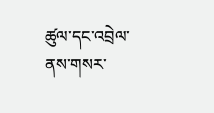ཚུལ་དང་འབྲེལ་ནས་གསར་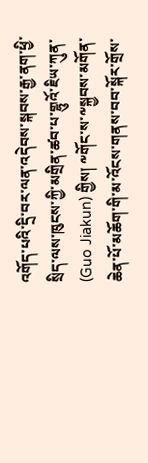འགོད་པའི་དྲི་བར་ལན་འདེབས་སྐབས་རྒྱ་ནག་ཕྱི་སྲིད་ལས་ཁུངས་ཀྱི་མགྲིན་ཚབ་པ་གྷུའོ་ཇིཡ་ཀུན་ (Guo Jiakun) གྱིས། ༸གོང་ས་༸སྐྱབས་མགོན་ཆེན་པོ་མཆོག་གི་མ་འོངས་གནས་བབ་སྐོར་གྲོས་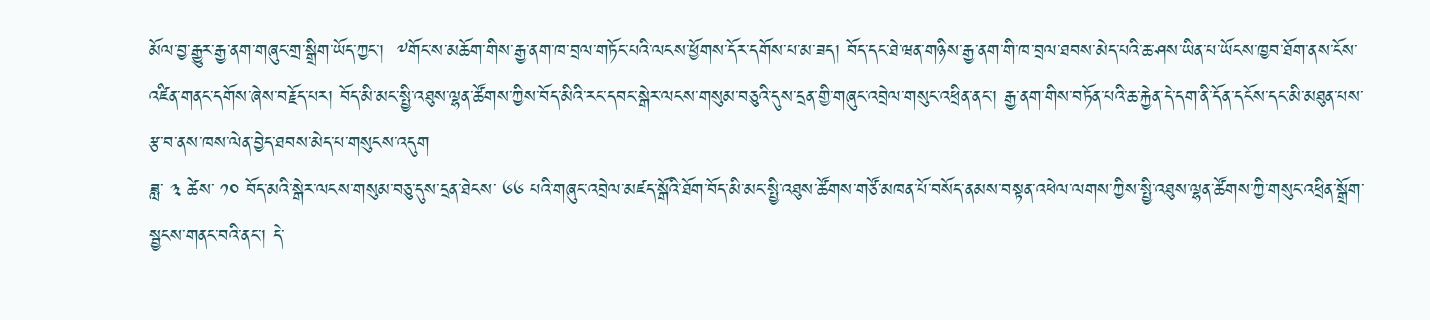མོལ་བྱ་རྒྱུར་རྒྱ་ནག་གཞུང་གྲ་སྒྲིག་ཡོད་ཀྱང་།  ༸གོང་ས་མཆོག་གིས་རྒྱ་ནག་ཁ་བྲལ་གཏོང་པའི་ལངས་ཕྱོགས་དོར་དགོས་པ་མ་ཟད། བོད་དང་ཐེ་ཝན་གཉིས་རྒྱ་ནག་གི་ཁ་བྲལ་ཐབས་མེད་པའི་ཆ་ཤས་ཡིན་པ་ཡོངས་ཁྱབ་ཐོག་ནས་ངོས་འཛིན་གནང་དགོས་ཞེས་བརྗོད་པར། བོད་མི་མང་སྤྱི་འཐུས་ལྷན་ཚོགས་ཀྱིས་བོད་མིའི་རང་དབང་སྒེར་ལངས་གསུམ་བཅུའི་དུས་དྲན་གྱི་གཞུང་འབྲེལ་གསུང་འཕྲིན་ནང་། རྒྱ་ནག་གིས་བཏོན་པའི་ཆ་རྐྱེན་དེ་དག་ནི་དོན་དངོས་དང་མི་མཐུན་པས་རྩ་བ་ནས་ཁས་ལེན་བྱེད་ཐབས་མེད་པ་གསུངས་འདུག
ཟླ་ ༣ ཚེས་ ༡༠ བོད་མའི་སྒེར་ལངས་གསུམ་བཅུ་དུས་དྲན་ཐེངས་ ༦༦ པའི་གཞུང་འབྲེལ་མཛད་སྒོའི་ཐོག་བོད་མི་མང་སྤྱི་འཐུས་ཚོགས་གཙོ་མཁན་པོ་བསོད་ནམས་བསྟན་འཕེལ་ལགས་ཀྱིས་སྤྱི་འཐུས་ལྷན་ཚོགས་ཀྱི་གསུང་འཕྲིན་སྒྲོག་སྦྱངས་གནང་བའི་ནང་། དེ་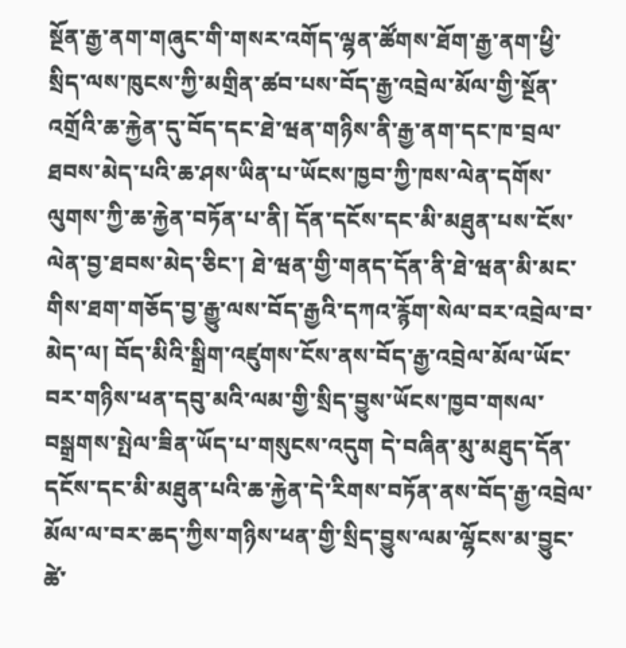སྔོན་རྒྱ་ནག་གཞུང་གི་གསར་འགོད་ལྷན་ཚོགས་ཐོག་རྒྱ་ནག་ཕྱི་སྲིད་ལས་ཁུངས་ཀྱི་མགྲིན་ཚབ་པས་བོད་རྒྱ་འབྲེལ་མོལ་གྱི་སྔོན་འགྲོའི་ཆ་རྐྱེན་དུ་བོད་དང་ཐེ་ཝན་གཉིས་ནི་རྒྱ་ནག་དང་ཁ་བྲལ་ཐབས་མེད་པའི་ཆ་ཤས་ཡིན་པ་ཡོངས་ཁྱབ་ཀྱི་ཁས་ལེན་དགོས་ལུགས་ཀྱི་ཆ་རྐྱེན་བཏོན་པ་ནི། དོན་དངོས་དང་མི་མཐུན་པས་ངོས་ལེན་བྱ་ཐབས་མེད་ཅིང་། ཐེ་ཝན་གྱི་གནད་དོན་ནི་ཐེ་ཝན་མི་མང་གིས་ཐག་གཅོད་བྱ་རྒྱུ་ལས་བོད་རྒྱའི་དཀའ་རྙོག་སེལ་བར་འབྲེལ་བ་མེད་ལ། བོད་མིའི་སྒྲིག་འཛུགས་ངོས་ནས་བོད་རྒྱ་འབྲེལ་མོལ་ཡོང་བར་གཉིས་ཕན་དབུ་མའི་ལམ་གྱི་སྲིད་བྱུས་ཡོངས་ཁྱབ་གསལ་བསྒྲགས་སྤེལ་ཟིན་ཡོད་པ་གསུངས་འདུག དེ་བཞིན་མུ་མཐུད་དོན་དངོས་དང་མི་མཐུན་པའི་ཆ་རྐྱེན་དེ་རིགས་བཏོན་ནས་བོད་རྒྱ་འབྲེལ་མོལ་ལ་བར་ཆད་ཀྱིས་གཉིས་ཕན་གྱི་སྲིད་བྱུས་ལམ་ལྷོངས་མ་བྱུང་ཚེ་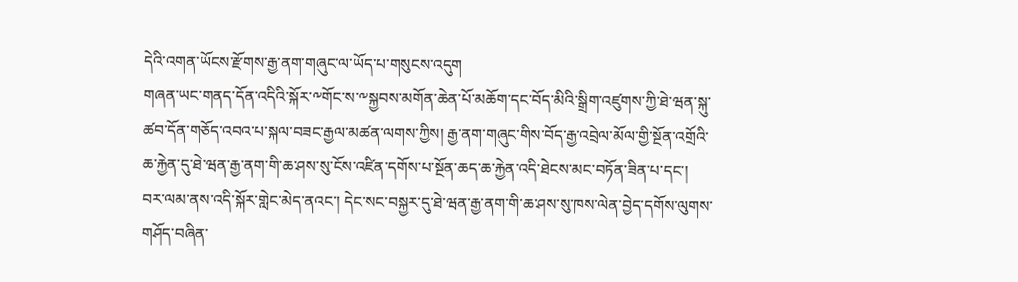དེའི་འགན་ཡོངས་རྫོགས་རྒྱ་ནག་གཞུང་ལ་ཡོད་པ་གསུངས་འདུག
གཞན་ཡང་གནད་དོན་འདིའི་སྐོར་༸གོང་ས་༸སྐྱབས་མགོན་ཆེན་པོ་མཆོག་དང་བོད་མིའི་སྒྲིག་འཛུགས་ཀྱི་ཐེ་ཝན་སྐུ་ཚབ་དོན་གཅོད་འབའ་པ་སྐལ་བཟང་རྒྱལ་མཚན་ལགས་ཀྱིས། རྒྱ་ནག་གཞུང་གིས་བོད་རྒྱ་འབྲེལ་མོལ་གྱི་སྔོན་འགྲོའི་ཆ་རྐྱེན་དུ་ཐེ་ཝན་རྒྱ་ནག་གི་ཆ་ཤས་སུ་ངོས་འཛིན་དགོས་པ་སྔོན་ཆད་ཆ་རྐྱེན་འདི་ཐེངས་མང་བཏོན་ཟིན་པ་དང་། བར་ལམ་ནས་འདི་སྐོར་གླེང་མེད་ནའང་། དེང་སང་བསྐྱར་དུ་ཐེ་ཝན་རྒྱ་ནག་གི་ཆ་ཤས་སུ་ཁས་ལེན་བྱེད་དགོས་ལུགས་གཤོད་བཞིན་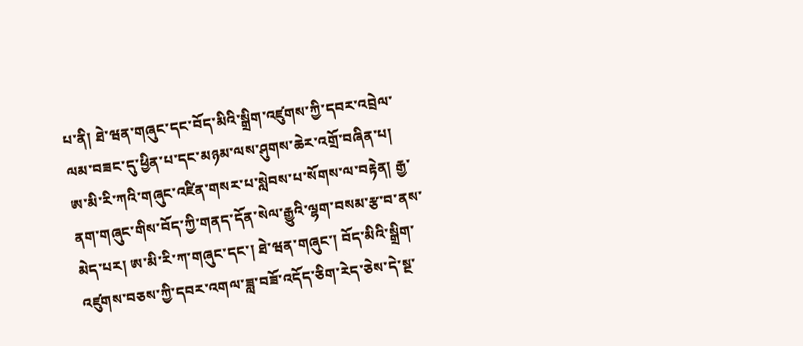པ་ནི། ཐེ་ཝན་གཞུང་དང་བོད་མིའི་སྒྲིག་འཛུགས་ཀྱི་དབར་འབྲེལ་ལམ་བཟང་དུ་ཕྱིན་པ་དང་མཉམ་ལས་ཤུགས་ཆེར་འགྲོ་བཞིན་པ།  ཨ་མི་རི་ཀའི་གཞུང་འཛིན་གསར་པ་སླེབས་པ་སོགས་ལ་བརྟེན། རྒྱ་ནག་གཞུང་གིས་བོད་ཀྱི་གནད་དོན་སེལ་རྒྱུའི་ལྷག་བསམ་རྩ་བ་ནས་མེད་པར། ཨ་མི་རི་ཀ་གཞུང་དང་། ཐེ་ཝན་གཞུང་། བོད་མིའི་སྒྲིག་འཛུགས་བཅས་ཀྱི་དབར་འགལ་ཟླ་བཟོ་འདོད་ཅིག་རེད་ཅེས་དེ་སྔ་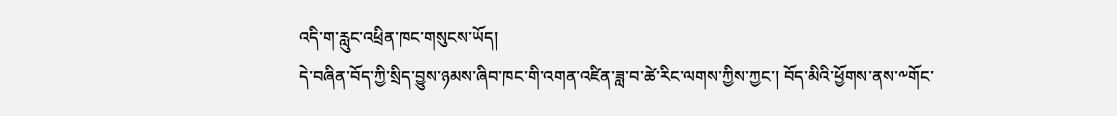འདི་ག་རླུང་འཕྲིན་ཁང་གསུངས་ཡོད།
དེ་བཞིན་བོད་ཀྱི་སྲིད་བྱུས་ཉམས་ཞིབ་ཁང་གི་འགན་འཛིན་ཟླ་བ་ཚེ་རིང་ལགས་ཀྱིས་ཀྱང་། བོད་མིའི་ཕྱོགས་ནས་༸གོང་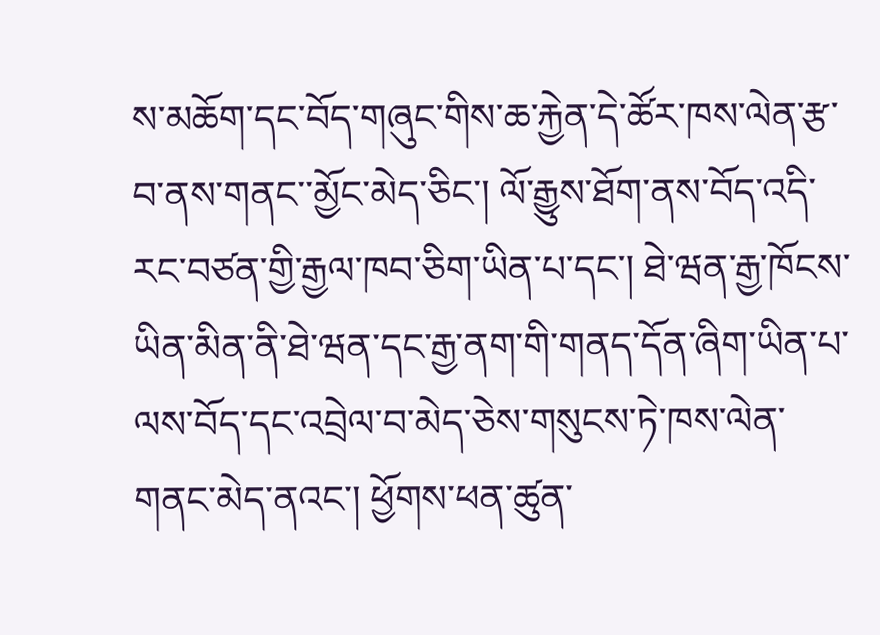ས་མཆོག་དང་བོད་གཞུང་གིས་ཆ་རྐྱེན་དེ་ཚོར་ཁས་ལེན་རྩ་བ་ནས་གནང་་མྱོང་མེད་ཅིང་། ལོ་རྒྱུས་ཐོག་ནས་བོད་འདི་རང་བཙན་གྱི་རྒྱལ་ཁབ་ཅིག་ཡིན་པ་དང་། ཐེ་ཝན་རྒྱ་ཁོངས་ཡིན་མིན་ནི་ཐེ་ཝན་དང་རྒྱ་ནག་གི་གནད་དོན་ཞིག་ཡིན་པ་ལས་བོད་དང་འབྲེལ་བ་མེད་ཅེས་གསུངས་ཏེ་ཁས་ལེན་གནང་མེད་ནའང་། ཕྱོགས་ཕན་ཚུན་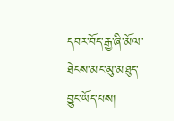དབར་བོད་རྒྱ་ཞི་མོལ་ཐེངས་མང་མུ་མཐུད་བྱུང་ཡོད་པས།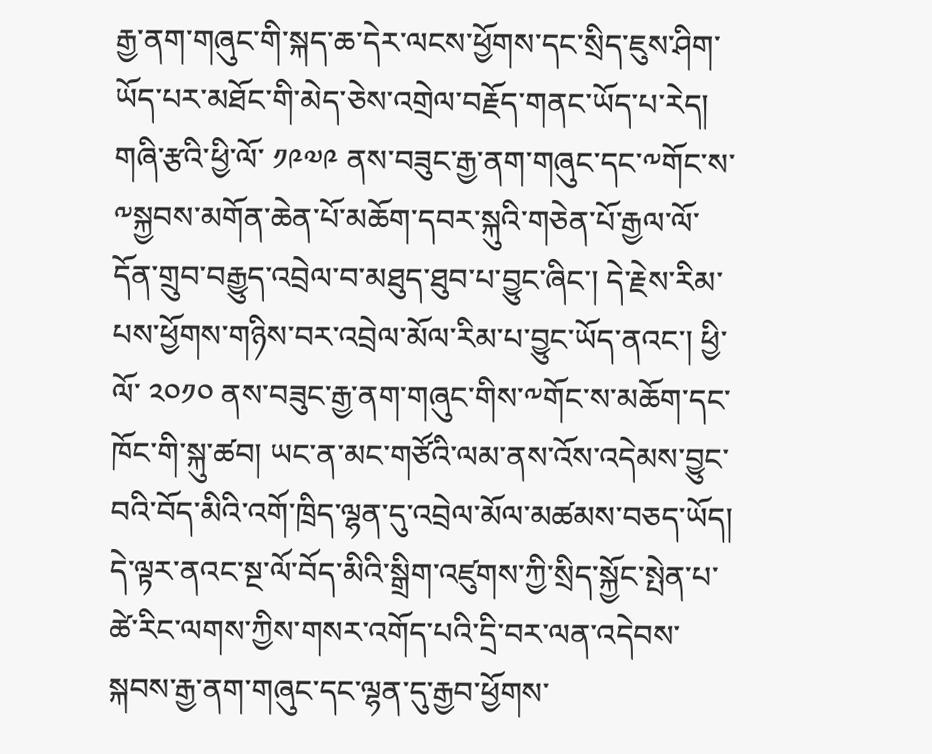རྒྱ་ནག་གཞུང་གི་སྐད་ཆ་དེར་ལངས་ཕྱོགས་དང་སྲིད་ཇུས་ཤིག་ཡོད་པར་མཐོང་གི་མེད་ཅེས་འགྲེལ་བརྗོད་གནང་ཡོད་པ་རེད།
གཞི་རྩའི་ཕྱི་ལོ་ ༡༩༧༩ ནས་བཟུང་རྒྱ་ནག་གཞུང་དང་༸གོང་ས་༸སྐྱབས་མགོན་ཆེན་པོ་མཆོག་དབར་སྐུའི་གཅེན་པོ་རྒྱལ་ལོ་དོན་གྲུབ་བརྒྱུད་འབྲེལ་བ་མཐུད་ཐུབ་པ་བྱུང་ཞིང་། དེ་རྗེས་རིམ་པས་ཕྱོགས་གཉིས་བར་འབྲེལ་མོལ་རིམ་པ་བྱུང་ཡོད་ནའང་། ཕྱི་ལོ་ ༢༠༡༠ ནས་བཟུང་རྒྱ་ནག་གཞུང་གིས་༸གོང་ས་མཆོག་དང་ཁོང་གི་སྐུ་ཚབ། ཡང་ན་མང་གཙོའི་ལམ་ནས་འོས་འདེམས་བྱུང་བའི་བོད་མིའི་འགོ་ཁྲིད་ལྷན་དུ་འབྲེལ་མོལ་མཚམས་བཅད་ཡོད། དེ་ལྟར་ནའང་སྔ་ལོ་བོད་མིའི་སྒྲིག་འཛུགས་ཀྱི་སྲིད་སྐྱོང་སྤེན་པ་ཚེ་རིང་ལགས་ཀྱིས་གསར་འགོད་པའི་དྲི་བར་ལན་འདེབས་སྐབས་རྒྱ་ནག་གཞུང་དང་ལྷན་དུ་རྒྱབ་ཕྱོགས་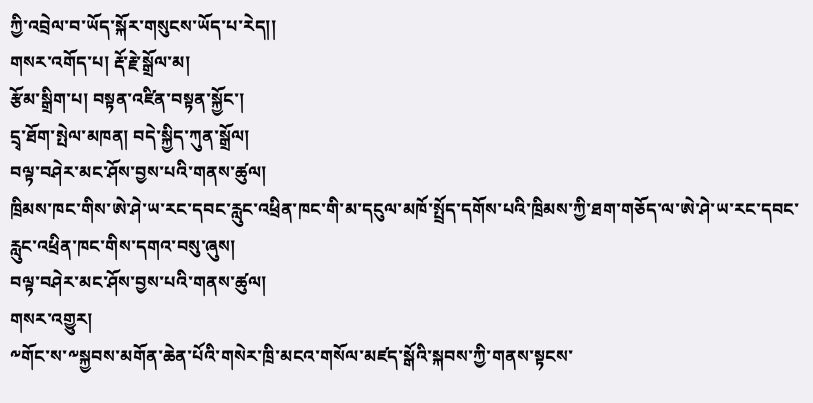ཀྱི་འབྲེལ་བ་ཡོད་སྐོར་གསུངས་ཡོད་པ་རེད།།
གསར་འགོད་པ། རྡོ་རྗེ་སྒྲོལ་མ།
རྩོམ་སྒྲིག་པ། བསྟན་འཛིན་བསྟན་སྐྱོང་།
དྲྭ་ཐོག་སྤེལ་མཁན། བདེ་སྐྱིད་ཀུན་སྒྲོལ།
བལྟ་བཤེར་མང་ཤོས་བྱས་པའི་གནས་ཚུལ།
ཁྲིམས་ཁང་གིས་ཨེ་ཤེ་ཡ་རང་དབང་རླུང་འཕྲིན་ཁང་གི་མ་དངུལ་མཁོ་སྤྲོད་དགོས་པའི་ཁྲིམས་ཀྱི་ཐག་གཅོད་ལ་ཨེ་ཤེ་ཡ་རང་དབང་རླུང་འཕྲིན་ཁང་གིས་དགའ་བསུ་ཞུས།
བལྟ་བཤེར་མང་ཤོས་བྱས་པའི་གནས་ཚུལ།
གསར་འགྱུར།
༸གོང་ས་༸སྐྱབས་མགོན་ཆེན་པོའི་གསེར་ཁྲི་མངའ་གསོལ་མཛད་སྒོའི་སྐབས་ཀྱི་གནས་སྟངས་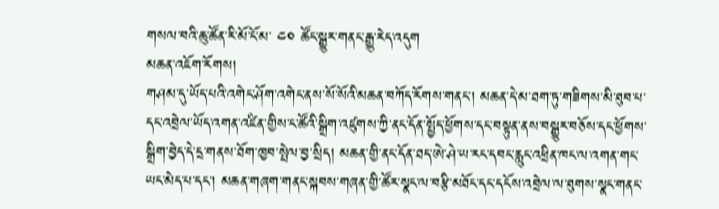གསལ་བའི་ཆུ་ཚོན་རི་མོ་ངོ་མ་ ༤༠ ཚོང་སྒྱུར་གནང་རྒྱུ་རེད་འདུག
མཆན་འཇོག་རོགས།
གཤམ་དུ་ཡོད་པའི་འགེང་ཤོག་འགེང་ནས་སོ་སོའི་མཆན་བཀོད་རོགས་གནང་། མཆན་དེ་མ་ཐག་ཏུ་གཟིགས་མི་ཐུབ་པ་དང་འབྲེལ་ཡོད་འགན་འཛིན་གྱིས་ང་ཚོའི་སྒྲིག་འཛུགས་ཀྱི་ནང་དོན་སྤྱོད་ཕྱོགས་དང་བསྟུན་ནས་བསྒྱུར་བཅོས་དང་ཕྱོགས་སྒྲིག་བྱེད་དེ་དྲ་གནས་ཐོག་ཁྱབ་སྤེལ་བྱ་སྲིད། མཆན་གྱི་ནང་དོན་ཐད་ཨེ་ཤེ་ཡ་རང་དབང་རླུང་འཕྲིན་ཁང་ལ་འགན་གང་ཡང་མེད་པ་དང་། མཆན་གཞག་གནང་སྐབས་གཞན་གྱི་ཚོར་སྣང་ལ་བརྩི་མཐོང་དང་དངོས་འབྲེལ་ལ་ཐུགས་སྣང་གནང་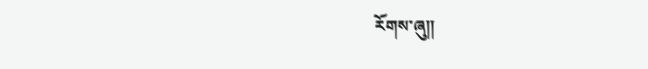རོགས་ཞུ༎